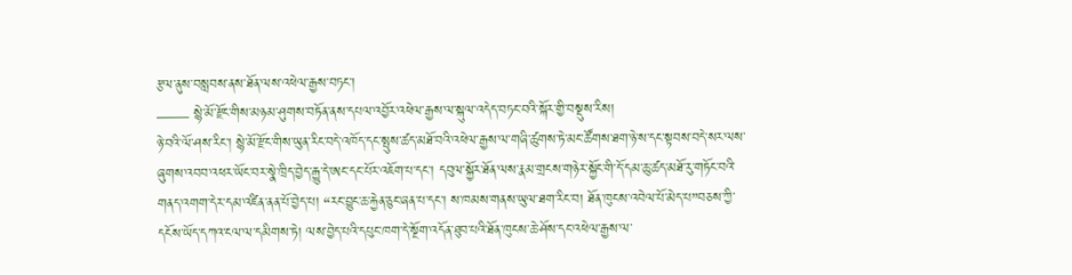རྩལ་ནུས་བསླབས་ནས་ཐོན་ལས་འཕེལ་རྒྱས་བཏང་།
—— སྙེ་མོ་རྫོང་གིས་མཉམ་ཤུགས་བཏོན་ནས་དཔལ་འབྱོར་འཕེལ་རྒྱས་ལ་སྐུལ་འདེད་བཏང་བའི་སྐོར་གྱི་བསྡུས་རིས།
ཉེ་བའི་ལོ་ཤས་རིང་། སྙེ་མོ་རྫོང་གིས་ཡུན་རིང་བདེ་འཁོད་དང་སྤུས་ཚད་མཐོ་བའི་འཕེལ་རྒྱས་ལ་གཞི་ཚུགས་ཏེ་མང་ཚོགས་ཐག་ཉེ་ས་དང་སྟབས་བདེ་སར་ལས་ཞུགས་འབབ་འཕར་ཡོང་བར་སྣེ་ཁྲིད་བྱེད་རྒྱུ་དེ་ཨང་དང་པོར་འཇོག་པ་དང་། དབུལ་སྐྱོར་ཐོན་ལས་རྣམ་གྲངས་གཉེར་སྐྱོང་གི་དོ་དམ་ཆུ་ཚད་མཐོ་རུ་གཏོང་བའི་གནད་འགག་དེར་དམ་འཛིན་ནན་པོ་བྱེད་པ། “རང་བྱུང་ཆ་རྐྱེན་ཅུང་ཞན་པ་དང་། ས་ཁམས་གནས་ཡུལ་ཐག་རིང་བ། ཐོན་ཁུངས་འབེལ་པོ་མེད་པ”བཅས་ཀྱི་དངོས་ཡོད་དཀའ་ངལ་ལ་དམིགས་ཏེ། ལས་བྱེད་པའི་དཔུང་ཁག་དེ་སྔོག་འདོན་ཐུབ་པའི་ཐོན་ཁུངས་ཆེ་ཤོས་དང་འཕེལ་རྒྱས་ལ་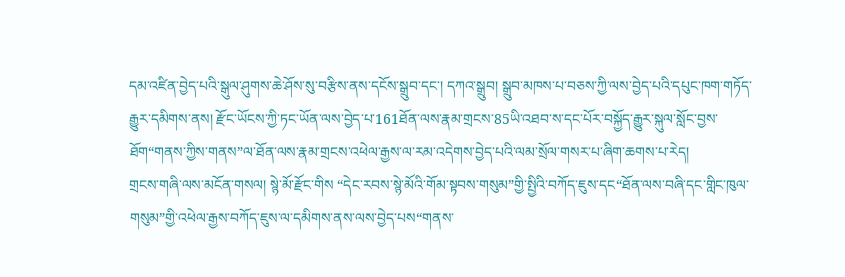དམ་འཛིན་བྱེད་པའི་སྒུལ་ཤུགས་ཆེ་ཤོས་སུ་བརྩིས་ནས་དངོས་སྒྲུབ་དང་། དཀའ་སྒྲུབ། སྒྲུབ་མཁས་པ་བཅས་ཀྱི་ལས་བྱེད་པའི་དཔུང་ཁག་གཏོད་རྒྱུར་དམིགས་ནས། རྫོང་ཡོངས་ཀྱི་ཏང་ཡོན་ལས་བྱེད་པ་161ཐོན་ལས་རྣམ་གྲངས་85ཡི་འཐབ་ས་དང་པོར་བསྐྱོད་རྒྱུར་སྐུལ་སློང་བྱས་ཐོག“གནས་ཀྱིས་གནས”ལ་ཐོན་ལས་རྣམ་གྲངས་འཕེལ་རྒྱས་ལ་རམ་འདེགས་བྱེད་པའི་ལམ་སྲོལ་གསར་པ་ཞིག་ཆགས་པ་རེད།
གྲངས་གཞི་ལས་མངོན་གསལ། སྙེ་མོ་རྫོང་གིས “དེང་རབས་སྙེ་མོའི་གོམ་སྟབས་གསུམ”གྱི་སྤྱིའི་བཀོད་ཇུས་དང“ཐོན་ལས་བཞི་དང་གླིང་ཁུལ་གསུམ”གྱི་འཕེལ་རྒྱས་བཀོད་ཇུས་ལ་དམིགས་ནས་ལས་བྱེད་པས“གནས་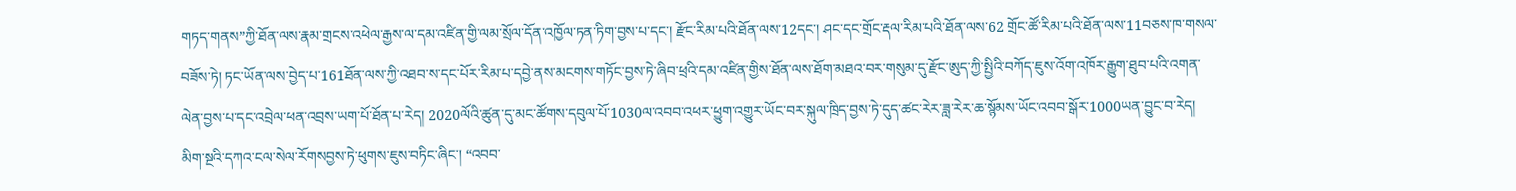གཏད་གནས”ཀྱི་ཐོན་ལས་རྣམ་གྲངས་འཕེལ་རྒྱས་ལ་དམ་འཛིན་གྱི་ལམ་སྲོལ་དོན་འཁྱོལ་ཏན་ཏིག་བྱས་པ་དང་། རྫོང་རིམ་པའི་ཐོན་ལས་12དང་། ཤང་དང་གྲོང་རྡལ་རིམ་པའི་ཐོན་ལས་62 གྲོང་ཚོ་རིམ་པའི་ཐོན་ལས་11བཅས་ཁ་གསལ་བཟོས་ཏེ། ཏང་ཡོན་ལས་བྱེད་པ་161ཐོན་ལས་ཀྱི་འཐབ་ས་དང་པོར་རིམ་པ་དབྱེ་ནས་མངགས་གཏོང་བྱས་ཏེ་ཞིབ་ཕྲའི་དམ་འཛིན་གྱིས་ཐོན་ལས་ཐོག་མཐའ་བར་གསུམ་དུ་རྫོང་ཨུད་ཀྱི་སྤྱིའི་བཀོད་ཇུས་འོག་འཁོར་རྒྱུག་ཐུབ་པའི་འགན་ལེན་བྱས་པ་དང་འབྲེལ་ཕན་འབྲས་ཡག་པོ་ཐོན་པ་རེད། 2020ལོའི་ཚུན་དུ་མང་ཚོགས་དབུལ་པོ་1030ལ་འབབ་འཕར་ཕྱུག་འགྱུར་ཡོང་བར་སྐུལ་ཁྲིད་བྱས་ཏེ་དུད་ཚང་རེར་ཟླ་རེར་ཆ་སྙོམས་ཡོང་འབབ་སྒོར་1000ཡན་བྱུང་བ་རེད།
མིག་སྔའི་དཀའ་ངལ་སེལ་རོགསབྱས་ཏེ་ཕུགས་ཇུས་བཏིང་ཞིང་། “འབབ་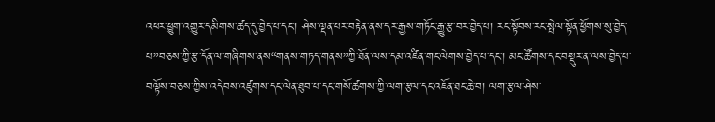འཕར་ཕྱུག་འགྱུར་དམིགས་ཚད་དུ་བྱེད་པ་དང་། ཤེས་ལྡན་པར་བརྟེན་ནས་དར་རྒྱས་གཏོང་རྒྱུ་རྩ་བར་བྱེད་པ། རང་སྟོབས་རང་སྤེལ་སྟོན་ཕྱོགས་སུ་བྱེད་པ”བཅས་ཀྱི་རྩ་དོན་ལ་གཞིགས་ནས“གནས་གཏད་གནས”ཀྱི་ཐོན་ལས་དམ་འཛིན་གང་ལེགས་བྱེད་པ་དང་། མང་ཚོགས་དང་བསྡུར་ན་ལས་བྱེད་པ་བལྟོས་བཅས་ཀྱིས་འདེབས་འཛུགས་དང་ལེན་ཐུབ་པ་དང་གསོ་ཚགས་ཀྱི་ལག་རྩལ་དང་འཇོན་ཐང་ཆེ་བ། ལག་རྩལ་ཤེས་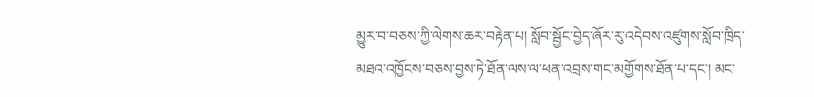མྱུར་བ་བཅས་ཀྱི་ལེགས་ཆར་བརྟེན་པ། སློབ་སྦྱོང་བྱེད་ཞོར་རུ་འདེབས་འཛུགས་སློབ་ཁྲིད་མཐའ་འཁྱོངས་བཅས་བྱས་ཏེ་ཐོན་ལས་ལ་ཕན་འབྲས་གང་མགྱོགས་ཐོན་པ་དང་། མང་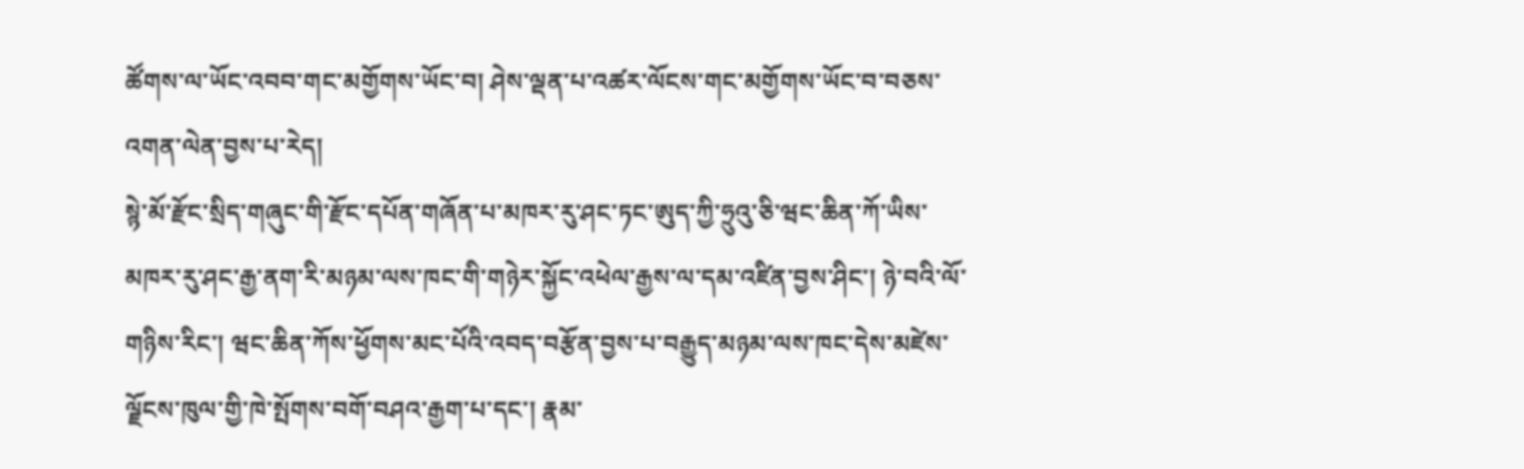ཚོགས་ལ་ཡོང་འབབ་གང་མགྱོགས་ཡོང་བ། ཤེས་ལྡན་པ་འཚར་ལོངས་གང་མགྱོགས་ཡོང་བ་བཅས་འགན་ལེན་བྱས་པ་རེད།
སྙེ་མོ་རྫོང་སྲིད་གཞུང་གི་རྫོང་དཔོན་གཞོན་པ་མཁར་རུ་ཤང་ཏང་ཨུད་ཀྱི་ཧྲུའུ་ཅི་ཝང་ཆིན་ཀོ་ཡིས་མཁར་རུ་ཤང་རྒྱ་ནག་རི་མཉམ་ལས་ཁང་གི་གཉེར་སྐྱོང་འཕེལ་རྒྱས་ལ་དམ་འཛིན་བྱས་ཤིང་། ཉེ་བའི་ལོ་གཉིས་རིང་། ཝང་ཆིན་ཀོས་ཕྱོགས་མང་པོའི་འབད་བརྩོན་བྱས་པ་བརྒྱུད་མཉམ་ལས་ཁང་དེས་མཛེས་ལྗོངས་ཁུལ་གྱི་ཁེ་སྤོགས་བགོ་བཤའ་རྒྱག་པ་དང་། རྣམ་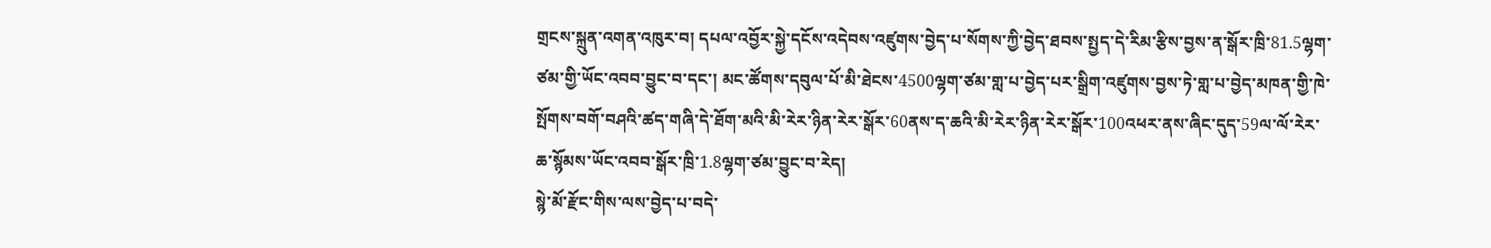གྲངས་སྐྲུན་འགན་འཁུར་བ། དཔལ་འབྱོར་སྐྱེ་དངོས་འདེབས་འཛུགས་བྱེད་པ་སོགས་ཀྱི་བྱེད་ཐབས་སྤྱད་དེ་རིམ་རྩིས་བྱས་ན་སྒོར་ཁྲི་81.5ལྷག་ཙམ་གྱི་ཡོང་འབབ་བྱུང་བ་དང་། མང་ཚོགས་དབུལ་པོ་མི་ཐེངས་4500ལྷག་ཙམ་གླ་པ་བྱེད་པར་སྒྲིག་འཛུགས་བྱས་ཏེ་གླ་པ་བྱེད་མཁན་གྱི་ཁེ་སྤོགས་བགོ་བཤའི་ཚད་གཞི་དེ་ཐོག་མའི་མི་རེར་ཉིན་རེར་སྒོར་60ནས་ད་ཆའི་མི་རེར་ཉིན་རེར་སྒོར་100འཕར་ནས་ཞིང་དུད་59ལ་ལོ་རེར་ཆ་སྙོམས་ཡོང་འབབ་སྒོར་ཁྲི་1.8ལྷག་ཙམ་བྱུང་བ་རེད།
སྙེ་མོ་རྫོང་གིས་ལས་བྱེད་པ་བདེ་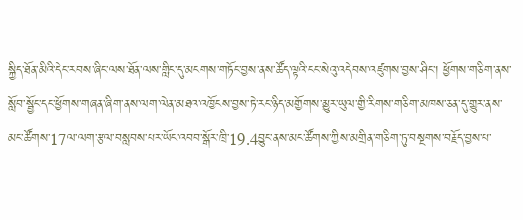སྐྱིད་ཐོན་མིའི་དེང་རབས་ཞིང་ལས་ཐོན་ལས་གླིང་དུ་མངགས་གཏོང་བྱས་ནས་ཚོད་ལྟའི་ངང་སེའུ་འདེབས་འཛུགས་བྱས་ཤིང་། ཕྱོགས་གཅིག་ནས་སློབ་སྦྱོང་དང་ཕྱོགས་གཞན་ཞིག་ནས་ལག་ལེན་མཐའ་འཁྱོངས་བྱས་ཏེ་རང་ཉིད་མགྱོགས་མྱུར་ཡུལ་གྱི་རིགས་གཅིག་མཁས་ཅན་དུ་གྱུར་ནས་མང་ཚོགས་17ལ་ལག་རྩལ་བསླབས་པར་ཡོང་འབབ་སྒོར་ཁྲི་19.4བྱུང་ནས་མང་ཚོགས་ཀྱིས་མགྲིན་གཅིག་ཏུ་བསྔགས་བརྗོད་བྱས་པ་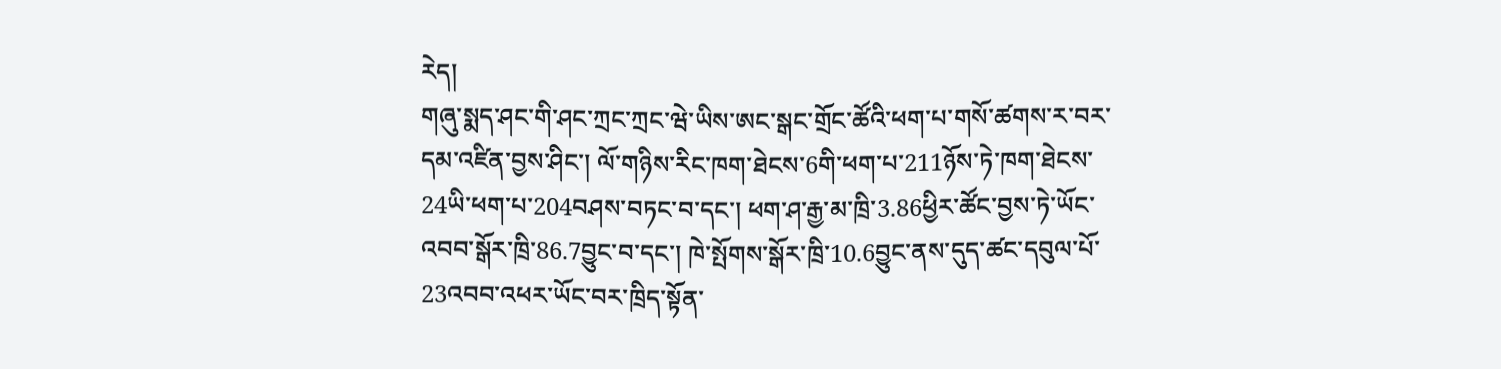རེད།
གཞུ་སྨད་ཤང་གི་ཤང་ཀྲང་ཀྲང་ཝེ་ཡིས་ཨང་སྒང་གྲོང་ཚོའི་ཕག་པ་གསོ་ཚགས་ར་བར་དམ་འཛིན་བྱས་ཤིང་། ལོ་གཉིས་རིང་ཁག་ཐེངས་6གི་ཕག་པ་211ཉོས་ཏེ་ཁག་ཐེངས་24ཡི་ཕག་པ་204བཤས་བཏང་བ་དང་། ཕག་ཤ་རྒྱ་མ་ཁྲི་3.86ཕྱིར་ཚོང་བྱས་ཏེ་ཡོང་འབབ་སྒོར་ཁྲི་86.7བྱུང་བ་དང་། ཁེ་སྤོགས་སྒོར་ཁྲི་10.6བྱུང་ནས་དུད་ཚང་དབུལ་པོ་23འབབ་འཕར་ཡོང་བར་ཁྲིད་སྟོན་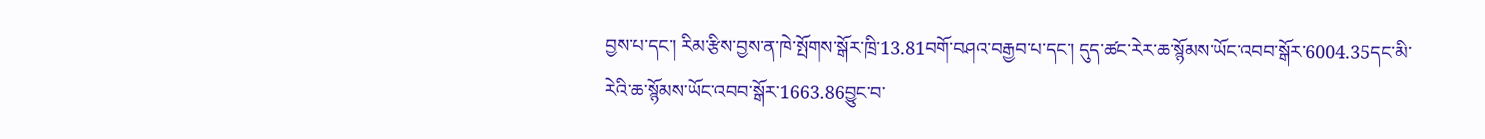བྱས་པ་དང་། རིམ་རྩིས་བྱས་ན་ཁེ་སྤོགས་སྒོར་ཁྲི་13.81བགོ་བཤའ་བརྒྱབ་པ་དང་། དུད་ཚང་རེར་ཆ་སྙོམས་ཡོང་འབབ་སྒོར་6004.35དང་མི་རེའི་ཆ་སྙོམས་ཡོང་འབབ་སྒོར་1663.86བྱུང་བ་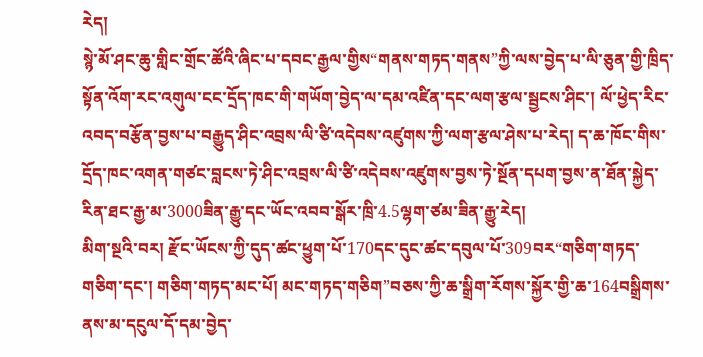རེད།
སྙེ་མོ་ཤང་ཆུ་གླིང་གྲོང་ཚོའི་ཞིང་པ་དབང་རྒྱལ་གྱིས“གནས་གཏད་གནས”ཀྱི་ལས་བྱེད་པ་ལི་ཅུན་གྱི་ཁྲིད་སྟོན་འོག་རང་འགུལ་ངང་དྲོད་ཁང་གི་གཡོག་བྱེད་ལ་དམ་འཛིན་དང་ལག་རྩལ་སྦྱངས་ཤིང་། ལོ་ཕྱེད་རིང་འབད་བརྩོན་བྱས་པ་བརྒྱུད་ཤིང་འབྲས་ལི་ཙི་འདེབས་འཛུགས་ཀྱི་ལག་རྩལ་ཤེས་པ་རེད། ད་ཆ་ཁོང་གིས་དྲོད་ཁང་འགན་གཙང་བླངས་ཏེ་ཤིང་འབྲས་ལི་ཙི་འདེབས་འཛུགས་བྱས་ཏེ་སྔོན་དཔག་བྱས་ན་ཐོན་སྐྱེད་རིན་ཐང་རྒྱ་མ་3000ཟིན་རྒྱུ་དང་ཡོང་འབབ་སྒོར་ཁྲི་4.5ལྷག་ཙམ་ཟིན་རྒྱུ་རེད།
མིག་སྔའི་བར། རྫོང་ཡོངས་ཀྱི་དུད་ཚང་ཕྱུག་པོ་170དང་དུང་ཚང་དབུལ་པོ་309བར“གཅིག་གཏད་གཅིག་དང་། གཅིག་གཏད་མང་པོ། མང་གཏད་གཅིག”བཅས་ཀྱི་ཆ་སྒྲིག་རོགས་སྐྱོར་གྱི་ཆ་164བསྒྲིགས་ནས་མ་དངུལ་དོ་དམ་བྱེད་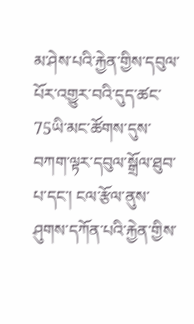མ་ཤེས་པའི་རྐྱེན་གྱིས་དབུལ་པོར་འགྱུར་བའི་དུད་ཚང་75ཡི་མང་ཚོགས་དུས་བཀག་ལྟར་དབུལ་སྒྲོལ་ཐུབ་པ་དང་། ངལ་རྩོལ་ནུས་ཤུགས་དཀོན་པའི་རྐྱེན་གྱིས་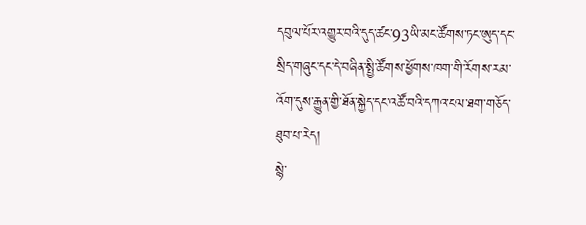དབུལ་པོར་འགྱུར་བའི་དུད་ཚང་93ཡི་མང་ཚོགས་ཏང་ཨུད་དང་སྲིད་གཞུང་དང་དེ་བཞིན་སྤྱི་ཚོགས་ཕྱོགས་ཁག་གི་རོགས་རམ་འོག་དུས་རྒྱུན་གྱི་ཐོན་སྐྱེད་དང་འཚོ་བའི་དཀའ་ངལ་ཐག་གཅོད་ཐུབ་པ་རེད།
སྙེ་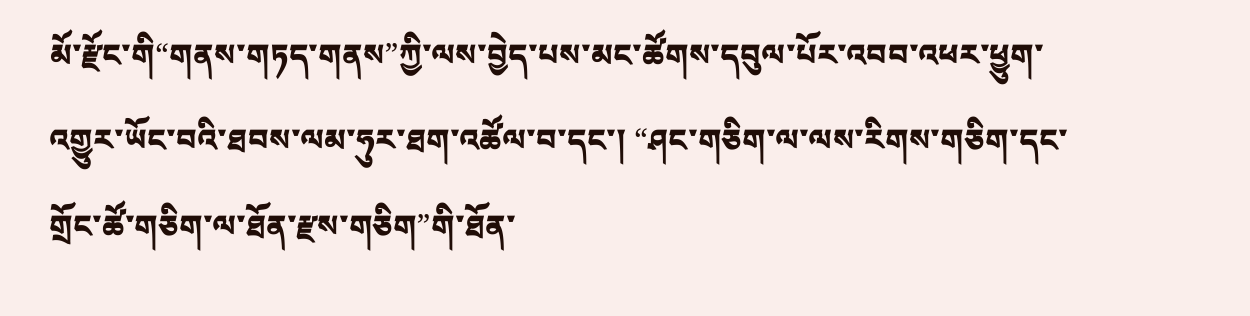མོ་རྫོང་གི“གནས་གཏད་གནས”ཀྱི་ལས་བྱེད་པས་མང་ཚོགས་དབུལ་པོར་འབབ་འཕར་ཕྱུག་འགྱུར་ཡོང་བའི་ཐབས་ལམ་ཧུར་ཐག་འཚོལ་བ་དང་། “ཤང་གཅིག་ལ་ལས་རིགས་གཅིག་དང་གྲོང་ཚོ་གཅིག་ལ་ཐོན་རྫས་གཅིག”གི་ཐོན་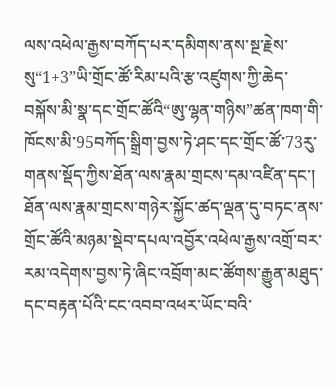ལས་འཕེལ་རྒྱས་བཀོད་པར་དམིགས་ནས་སྔ་རྗེས་སུ“1+3”ཡི་གྲོང་ཚོ་རིམ་པའི་རྩ་འཛུགས་ཀྱི་ཆེད་བསྐོས་མི་སྣ་དང་གྲོང་ཚོའི“ཨུ་ལྷན་གཉིས”ཚན་ཁག་གི་ཁོངས་མི་95བཀོད་སྒྲིག་བྱས་ཏེ་ཤང་དང་གྲོང་ཚོ་73རུ་གནས་སྡོད་ཀྱིས་ཐོན་ལས་རྣམ་གྲངས་དམ་འཛིན་དང་། ཐོན་ལས་རྣམ་གྲངས་གཉེར་སྐྱོང་ཚད་ལྡན་དུ་བཏང་ནས་གྲོང་ཚོའི་མཉམ་སྡེབ་དཔལ་འབྱོར་འཕེལ་རྒྱས་འགྲོ་བར་རམ་འདེགས་བྱས་ཏེ་ཞིང་འབྲོག་མང་ཚོགས་རྒྱུན་མཐུད་དང་བརྟན་པོའི་ངང་འབབ་འཕར་ཡོང་བའི་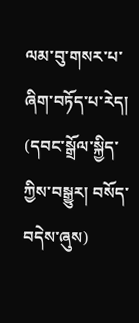ལམ་བུ་གསར་པ་ཞིག་བཏོད་པ་རེད།
(དབང་སྒྲོལ་སྐྱིད་ཀྱིས་བསྒྱུར། བསོད་བདེས་ཞུས)